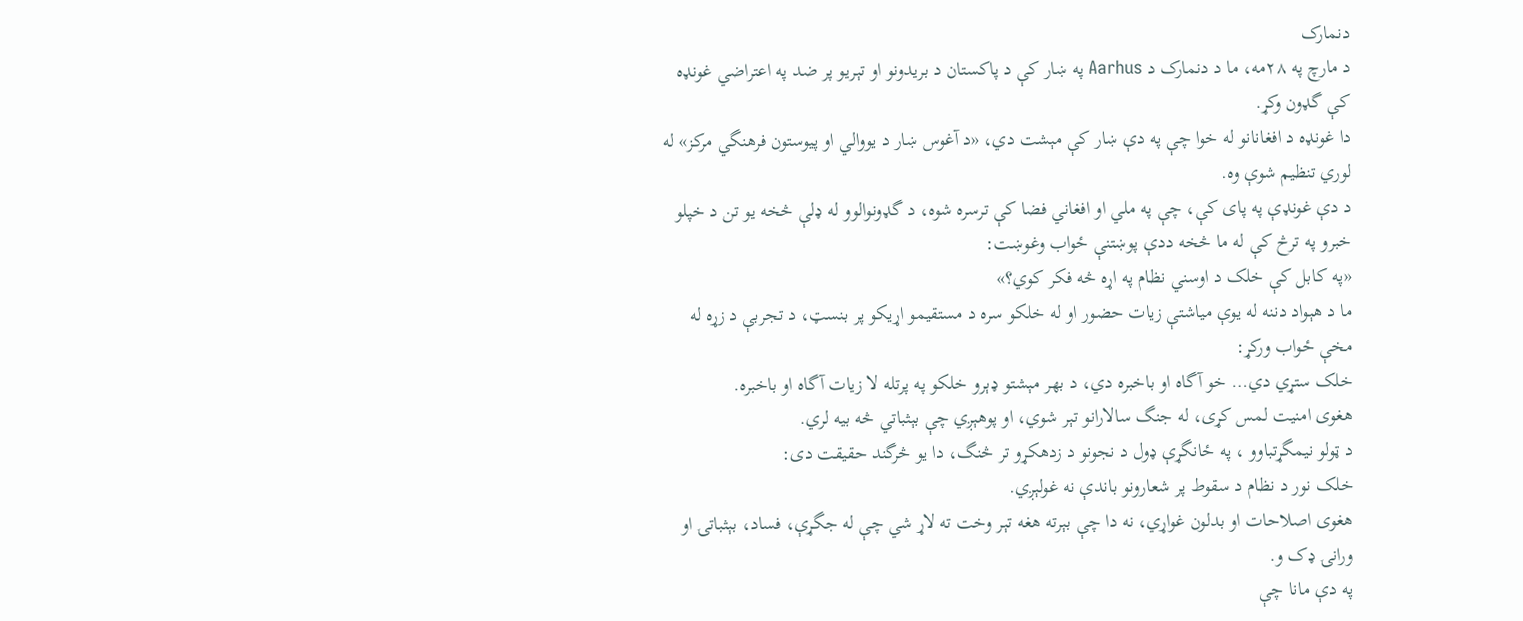دنمارک
د مارچ په ۲۸مه، ما د دنمارک د Aarhus په ښار کې د پاکستان د بریدونو او تېریو پر ضد په اعتراضي غونډه کې گډون وکړ.
دا غونډه د افغانانو له خوا چې په دې ښار کې مېشت دي، «د آغوس ښار د یووالي او پیوستون فرهنگي مرکز» له لوري تنظیم شوې وه.
د دې غونډې په پای کې، چې په ملي او افغاني فضا کې ترسره شوه، د گډونوالوو له ډلې څخه یو تن د خپلو خبرو په ترڅ کې له ما څخه ددې پوښتنې ځواب وغوښت:
«په کابل کې خلک د اوسني نظام په اړه څه فکر کوي؟»
ما د هېواد دننه له یوې میاشتې زیات حضور او له خلکو سره د مستقیمو اړیکو پر بنسټ، د تجربې د زړه له مخې ځواب ورکړ:
خلک ستړي دي… خو آگاه او باخبره دي، د بهر مېشتو ډېرو خلکو په پرتله لا زیات آگاه او باخبره.
هغوی امنیت لمس کړی، له جنگ سالارانو تېر شوي، او پوهېږي چې بېثباتي څه بیه لري.
د ټولو نیمگړتباوو ، په ځانگړې ډول د نجونو د زدهکړو تر څنگ، دا یو څرگند حقیقت دی:
خلک نور د نظام د سقوط پر شعارونو باندې نه غولېږي.
هغوی اصلاحات او بدلون غواړي، نه دا چې بېرته هغه تېر وخت ته لاړ شي چې له جگړې، فساد، بېثباتۍ او ورانۍ ډک و.
په دې مانا چې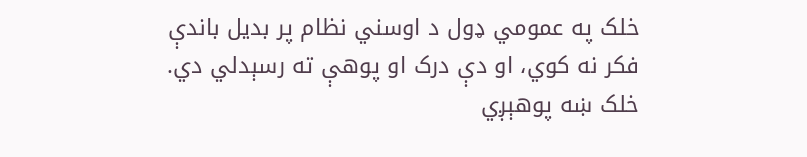خلک په عمومي ډول د اوسني نظام پر بدیل باندې فکر نه کوي، او دې درک او پوهې ته رسېدلي دي.
خلک ښه پوهېږي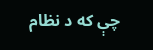چې که د نظام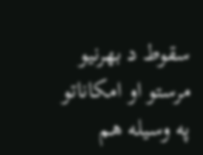سقوط د بهرنیو مرستو او امکاناتو په وسیله هم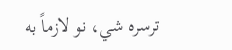ترسره شي، نو لازماً به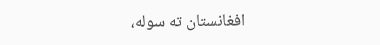افغانستان ته سوله،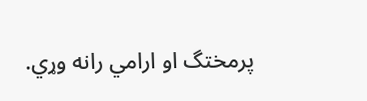پرمختگ او ارامي رانه وړي.